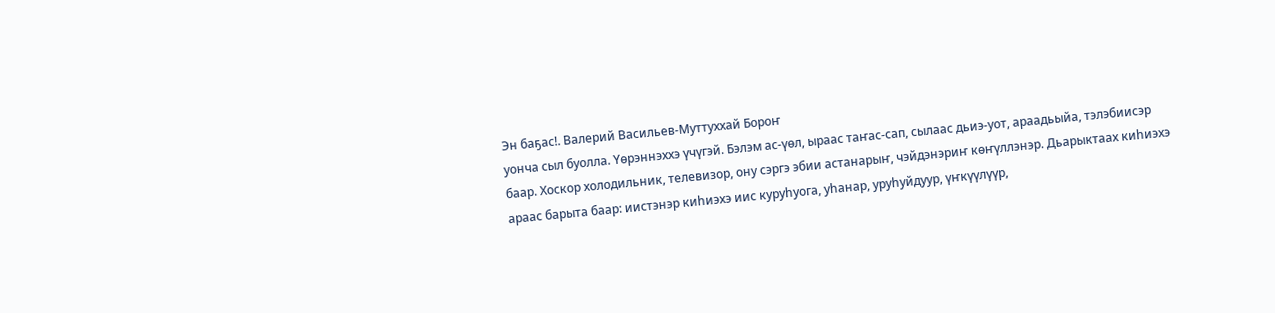Эн баҕас!. Валерий Васильев-Муттуххай Бороҥ
уонча сыл буолла. Үөрэннэххэ үчүгэй. Бэлэм ас-үөл, ыраас таҥас-сап, сылаас дьиэ-уот, араадьыйа, тэлэбиисэр баар. Хоскор холодильник, телевизор, ону сэргэ эбии астанарыҥ, чэйдэнэриҥ көҥүллэнэр. Дьарыктаах киһиэхэ араас барыта баар: иистэнэр киһиэхэ иис куруһуога, уһанар, уруһуйдуур, үҥкүүлүүр,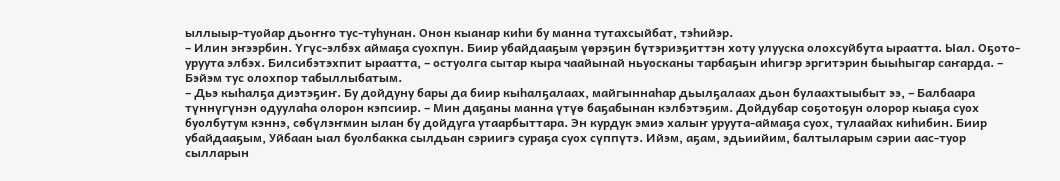ыллыыр-туойар дьоҥҥо тус-туһунан. Онон кыанар киһи бу манна тутахсыйбат, тэһийэр.
– Илин эҥээрбин. Үгүс-элбэх аймаҕа суохпун. Биир убайдааҕым үөрэҕин бүтэриэҕиттэн хоту улууска олохсуйбута ыраатта. Ыал. Оҕото-уруута элбэх. Билсибэтэхпит ыраатта, – остуолга сытар кыра чаайынай ньуосканы тарбаҕын иһигэр эргитэрин быыһыгар саҥарда. – Бэйэм тус олохпор табыллыбатым.
– Дьэ кыһалҕа диэтэҕиҥ. Бу дойдуну бары да биир кыһалҕалаах, майгыннаһар дьылҕалаах дьон булаахтыыбыт ээ, – Балбаара түннүгүнэн одуулаһа олорон кэпсиир. – Мин даҕаны манна үтүө баҕабынан кэлбэтэҕим. Дойдубар соҕотоҕун олорор кыаҕа суох буолбутум кэннэ, сөбүлэҥмин ылан бу дойдуга утаарбыттара. Эн курдук эмиэ халыҥ уруута-аймаҕа суох, тулаайах киһибин. Биир убайдааҕым, Уйбаан ыал буолбакка сылдьан сэриигэ сураҕа суох сүппүтэ. Ийэм, аҕам, эдьиийим, балтыларым сэрии аас-туор сылларын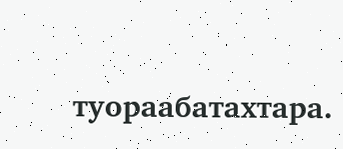туораабатахтара.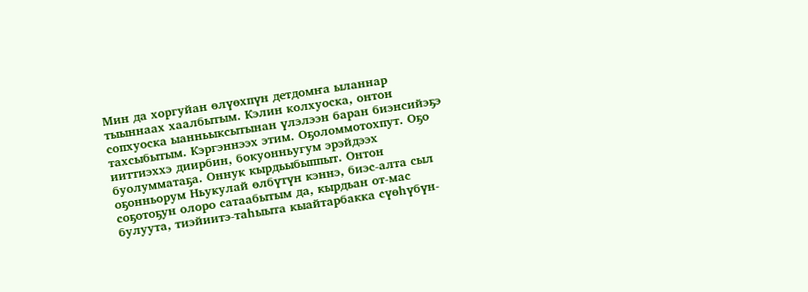Мин да хоргуйан өлүөхпүн детдомҥа ыланнар тыыннаах хаалбытым. Кэлин колхуоска, онтон сопхуоска ыанньыксытынан үлэлээн баран биэнсийэҕэ тахсыбытым. Кэргэннээх этим. Оҕоломмотохпут. Оҕо ииттиэххэ диирбин, бокуонньугум эрэйдээх буолумматаҕа. Оннук кырдьыбыппыт. Онтон оҕонньорум Ньукулай өлбүтүн кэннэ, биэс-алта сыл соҕотоҕун олоро сатаабытым да, кырдьан от-мас булуута, тиэйиитэ-таһыыта кыайтарбакка сүөһүбүн-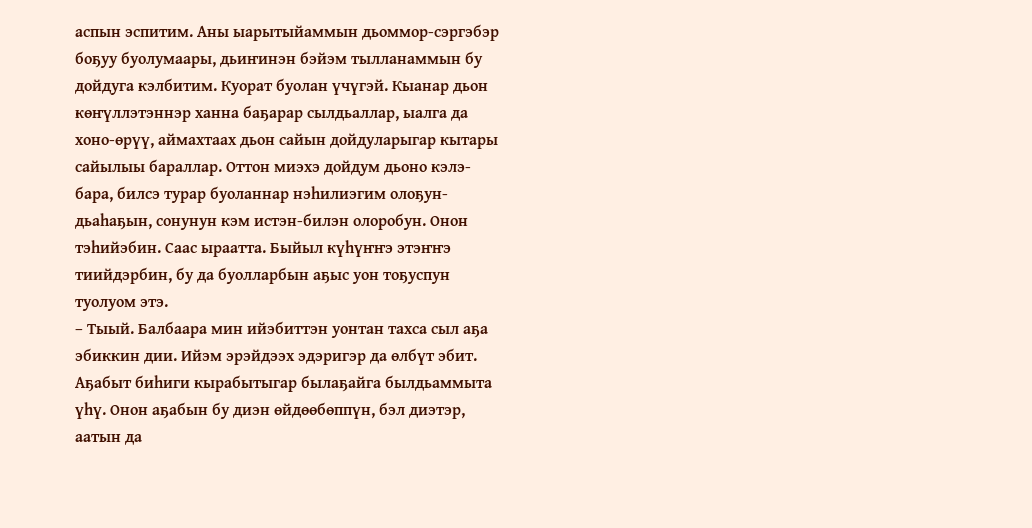аспын эспитим. Аны ыарытыйаммын дьоммор-сэргэбэр боҕуу буолумаары, дьиҥинэн бэйэм тылланаммын бу дойдуга кэлбитим. Куорат буолан үчүгэй. Кыанар дьон көҥүллэтэннэр ханна баҕарар сылдьаллар, ыалга да хоно-өрүү, аймахтаах дьон сайын дойдуларыгар кытары сайылыы бараллар. Оттон миэхэ дойдум дьоно кэлэ-бара, билсэ турар буоланнар нэһилиэгим олоҕун-дьаһаҕын, сонунун кэм истэн-билэн олоробун. Онон тэһийэбин. Саас ыраатта. Быйыл күһүҥҥэ этэҥҥэ тиийдэрбин, бу да буолларбын аҕыс уон тоҕуспун туолуом этэ.
– Тыый. Балбаара мин ийэбиттэн уонтан тахса сыл аҕа эбиккин дии. Ийэм эрэйдээх эдэригэр да өлбүт эбит. Аҕабыт биһиги кырабытыгар былаҕайга былдьаммыта үһү. Онон аҕабын бу диэн өйдөөбөппүн, бэл диэтэр, аатын да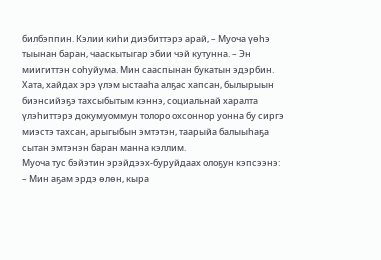билбэппин. Кэлии киһи диэбиттэрэ арай, – Муоча үөһэ тыынан баран, чааскытыгар эбии чэй кутунна. – Эн миигиттэн соһуйума. Мин сааспынан букатын эдэрбин. Хата, хайдах эрэ үлэм ыстааһа алҕас хапсан, былырыын биэнсийэҕэ тахсыбытым кэннэ, социальнай харалта үлэһиттэрэ докумуоммун толоро охсоннор уонна бу сиргэ миэстэ тахсан, арыгыбын эмтэтэн, таарыйа балыыһаҕа сытан эмтэнэн баран манна кэллим.
Муоча тус бэйэтин эрэйдээх-буруйдаах олоҕун кэпсээнэ:
– Мин аҕам эрдэ өлөн, кыра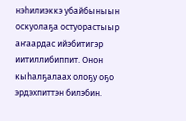нэһилиэккэ убайбыныын оскуолаҕа остуорастыыр аҥаардас ийэбитигэр иитиллибиппит. Онон кыһалҕалаах олоҕу оҕо эрдэхпиттэн билэбин.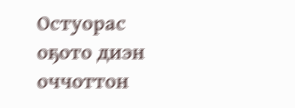Остуорас оҕото диэн оччоттон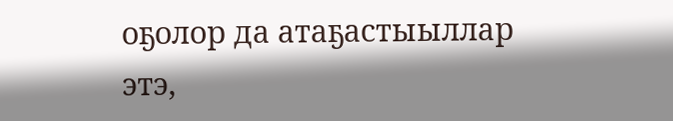оҕолор да атаҕастыыллар этэ,